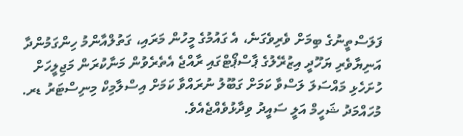ފަލަސްތީނުގެ ބިމަށް ވެރިވެގަނެ، އެ ގައުމުގެ މީހުން މަރައި، ގަތުލްއާންމު ހިންގަމުންދާ އަނިޔާވެރި ޔަހޫދީ އިޒުރޭލުގެ ޕާސްޕޯޓްގައި ރާއްޖެ އެތެރެވުން މަނާކުރަން މަޖިލީހަށް ހުށަހެޅި މައްސަލަ ލަސްވާ ކަމަށް ގަބޫލު ނުރައްވާ ކަމަށް އިސްލާމިކް މިނިސްޓަރު ޑރ. މުހައްމަދު ޝަހީމް އަލީ ސައީދު ވިދާޅުވެއްޖެއެވެ.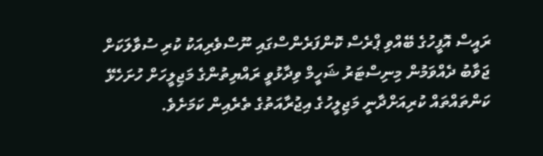ރައީސް އޮފީހުގެ ބޭއްވި ޕްރެސް ކޮންފަރެންސްގައި ނޫސްވެރިއަކު ކުރި ސުވާލަކަށް ޖަވާބު ދެއްވަމުން މިނިސްޓަރު ޝަހީމް ވިދާޅުވީ ރައްޔިތުންގެ މަޖިލީހަށް ހުށަހެޅޭ ކަންތައްތައް ކުރިއަށްދާނީ މަޖިލީހުގެ އިޖުރާއަތުގެ ތެރެއިން ކަމަށެވެ.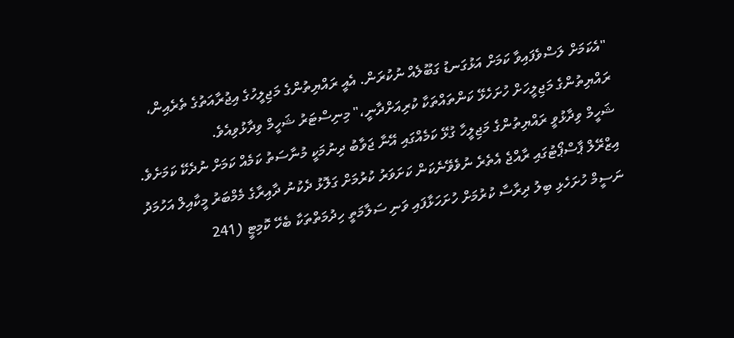"އެކަމަށް ލަސްވެފައިވާ ކަމަށް އަޅުގަނޑު ގަބޫލެއް ނުކުރަން. އެއީ ރައްޔިތުންގެ މަޖިލީހުގެ އިޖުރާއަތުގެ ތެރެއިން، ރައްޔިތުންގެ މަޖިލީހަށް ހުށަހެޅޭ ކަންތައްތަކާ ކުރިއަށްދާނީ،" މިނިސްޓަރު ޝަހީމް ވިދާޅުވިއެވެ.
ޝަހީމް ވިދާޅުވީ ރައްޔިތުންގެ މަޖިލީހާ ގުޅޭ ކަމެއްގައި އޭނާ ޖަވާބު ދިނުމަކީ މުނާސަތު ކަމެއް ކަމަށް ނުދެކޭ ކަމަށެވެ.
އިޒްރޭލް ޕާސްޕޯޓުގައި ރާއްޖެ އެތެރެ ނުވެވޭނެކަން ކަށަވަރު ކުރުމަށް ގަލޮޅު ދެކުނު ދާއިރާގެ މެމްބަރު މީކާއިލް އަހުމަދު ނަސީމް ހުށަހެޅި ބިލު ދިރާސާ ކުރުމަށް ހުށަހަޅާފައި ވަނި ސަލާމަތީ ހިދުމަތްތަކާ ބެހޭ ކޮމިޓީ (241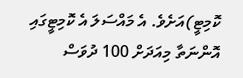ކޮމިޓީ)އަށެވެ. އެ މައްސަލަ އެ ކޮމިޓީގައި އޮންނަތާ މިއަދަށް 100 ދުވަސް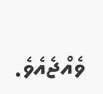ވެއްޖެއެވެ.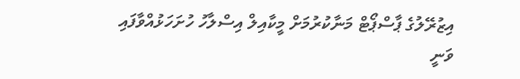އިޒުރޭލުގެ ޕާސްޕޯޓް މަނާކުރުމަށް މީކާއިލް އިސްލާހު ހުށަހަޅުއްވާފައި ވަނީ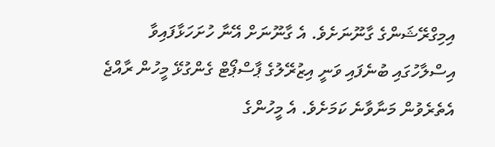އިމިގްރޭޝަންގެ ގާނޫނަށެވެ. އެ ގާނޫނަށް އޭނާ ހުށަހަޅާފައިވާ އިސްލާހުގައި ބުނެފައި ވަނީ އިޒުރޭލުގެ ޕާސްޕޯޓް ގެންގުޅޭ މީހުން ރާއްޖެ އެތެރެވުން މަނާވާނެ ކަމަށެވެ. އެ މީހުންގެ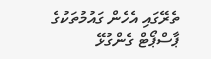ތެރޭގައި އެހެން ގައުމުތަކުގެ ޕާސްޕޯޓް ގެންގުޅޭ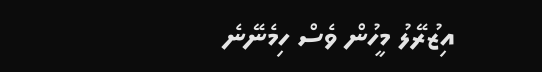އިޒުރޭލު މީހުން ވެސް ހިމެނޭނެ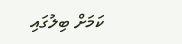ކަމަށް ބިލުގައި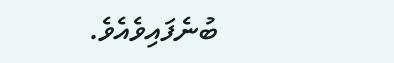ބުނެފައިވެއެވެ.